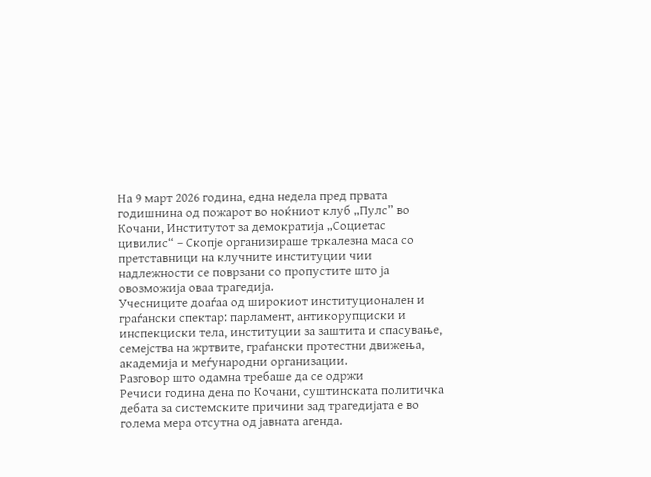На 9 март 2026 година, една недела пред првата годишнина од пожарот во ноќниот клуб „Пулс” во Кочани, Институтот за демократија „Социетас цивилис“ – Скопје организираше тркалезна маса со претставници на клучните институции чии надлежности се поврзани со пропустите што ја овозможија оваа трагедија.
Учесниците доаѓаа од широкиот институционален и граѓански спектар: парламент, антикорупциски и инспекциски тела, институции за заштита и спасување, семејства на жртвите, граѓански протестни движења, академија и меѓународни организации.
Разговор што одамна требаше да се одржи
Речиси година дена по Кочани, суштинската политичка дебата за системските причини зад трагедијата е во голема мера отсутна од јавната агенда.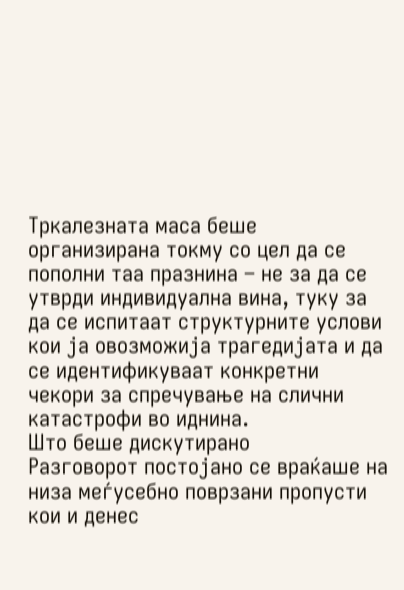Тркалезната маса беше организирана токму со цел да се пополни таа празнина – не за да се утврди индивидуална вина, туку за да се испитаат структурните услови кои ја овозможија трагедијата и да се идентификуваат конкретни чекори за спречување на слични катастрофи во иднина.
Што беше дискутирано
Разговорот постојано се враќаше на низа меѓусебно поврзани пропусти кои и денес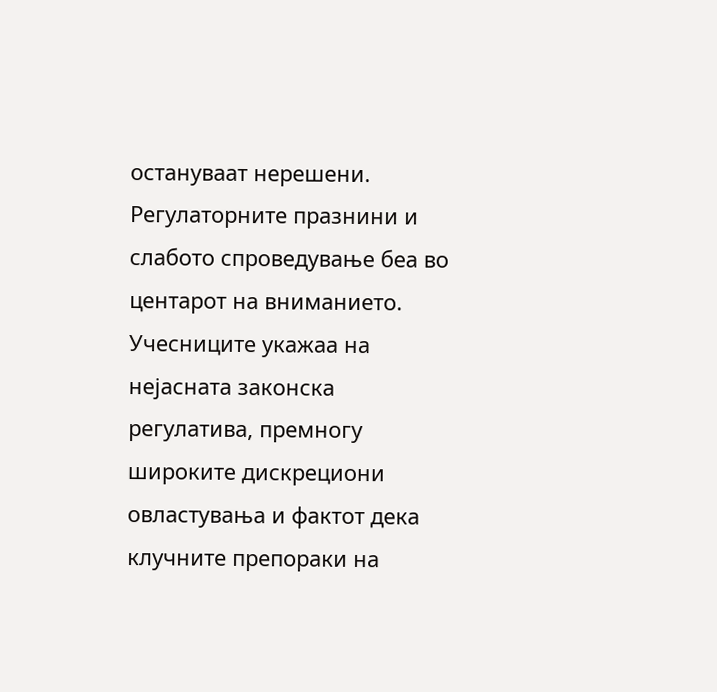остануваат нерешени.
Регулаторните празнини и слабото спроведување беа во центарот на вниманието. Учесниците укажаа на нејасната законска регулатива, премногу широките дискрециони овластувања и фактот дека клучните препораки на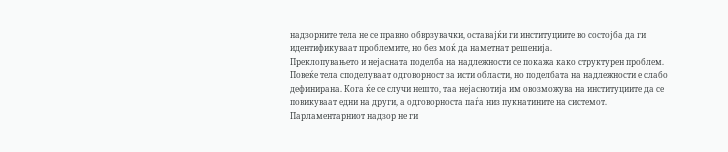надзорните тела не се правно обврзувачки, оставајќи ги институциите во состојба да ги идентификуваат проблемите, но без моќ да наметнат решенија.
Преклопувањето и нејасната поделба на надлежности се покажа како структурен проблем. Повеќе тела споделуваат одговорност за исти области, но поделбата на надлежности е слабо дефинирана. Кога ќе се случи нешто, таа нејаснотија им овозможува на институциите да се повикуваат едни на други, а одговорноста паѓа низ пукнатините на системот.
Парламентарниот надзор не ги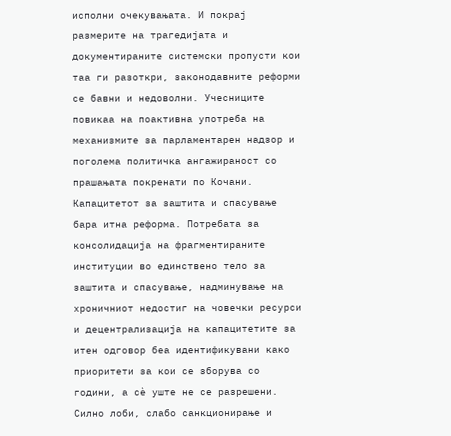исполни очекувањата. И покрај размерите на трагедијата и документираните системски пропусти кои таа ги разоткри, законодавните реформи се бавни и недоволни. Учесниците повикаа на поактивна употреба на механизмите за парламентарен надзор и поголема политичка ангажираност со прашањата покренати по Кочани.
Капацитетот за заштита и спасување бара итна реформа. Потребата за консолидација на фрагментираните институции во единствено тело за заштита и спасување, надминување на хроничниот недостиг на човечки ресурси и децентрализација на капацитетите за итен одговор беа идентификувани како приоритети за кои се зборува со години, а сè уште не се разрешени.
Силно лоби, слабо санкционирање и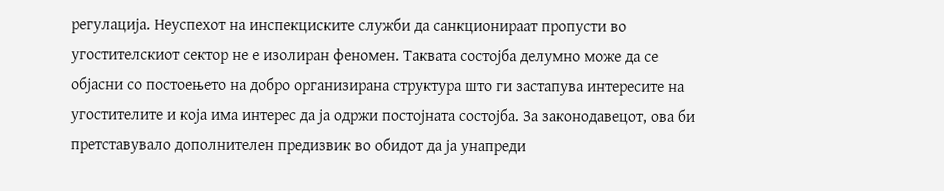регулација. Неуспехот на инспекциските служби да санкционираат пропусти во угостителскиот сектор не е изолиран феномен. Таквата состојба делумно може да се објасни со постоењето на добро организирана структура што ги застапува интересите на угостителите и која има интерес да ја одржи постојната состојба. За законодавецот, ова би претставувало дополнителен предизвик во обидот да ја унапреди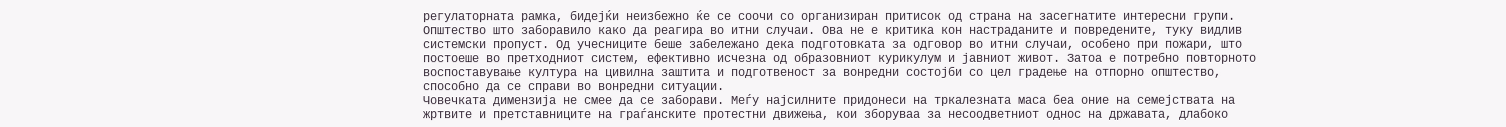регулаторната рамка, бидејќи неизбежно ќе се соочи со организиран притисок од страна на засегнатите интересни групи.
Општество што заборавило како да реагира во итни случаи. Ова не е критика кон настраданите и повредените, туку видлив системски пропуст. Од учесниците беше забележано дека подготовката за одговор во итни случаи, особено при пожари, што постоеше во претходниот систем, ефективно исчезна од образовниот курикулум и јавниот живот. Затоа е потребно повторното воспоставување култура на цивилна заштита и подготвеност за вонредни состојби со цел градење на отпорно општество, способно да се справи во вонредни ситуации.
Човечката димензија не смее да се заборави. Меѓу најсилните придонеси на тркалезната маса беа оние на семејствата на жртвите и претставниците на граѓанските протестни движења, кои зборуваа за несоодветниот однос на државата, длабоко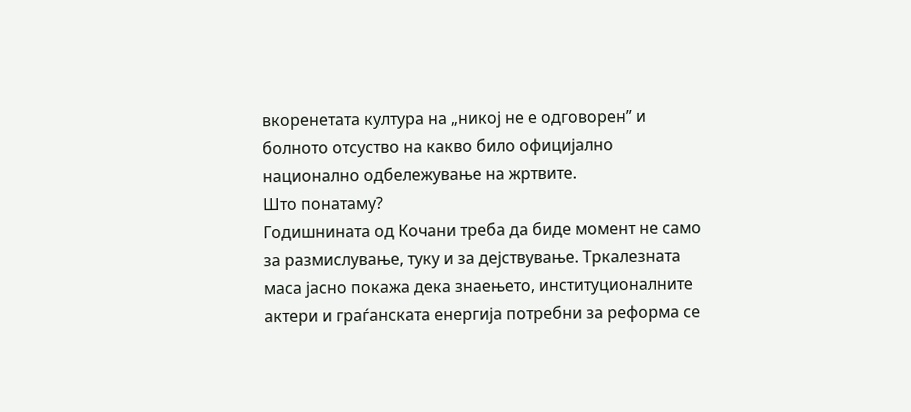вкоренетата култура на „никој не е одговорен” и болното отсуство на какво било официјално национално одбележување на жртвите.
Што понатаму?
Годишнината од Кочани треба да биде момент не само за размислување, туку и за дејствување. Тркалезната маса јасно покажа дека знаењето, институционалните актери и граѓанската енергија потребни за реформа се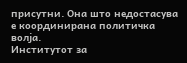присутни. Она што недостасува е координирана политичка волја.
Институтот за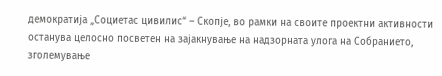демократија „Социетас цивилис“ – Скопје, во рамки на своите проектни активности останува целосно посветен на зајакнување на надзорната улога на Собранието, зголемување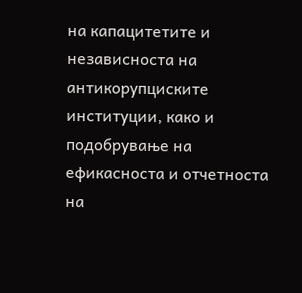на капацитетите и независноста на антикорупциските институции, како и подобрување на ефикасноста и отчетноста на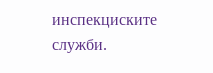инспекциските служби.